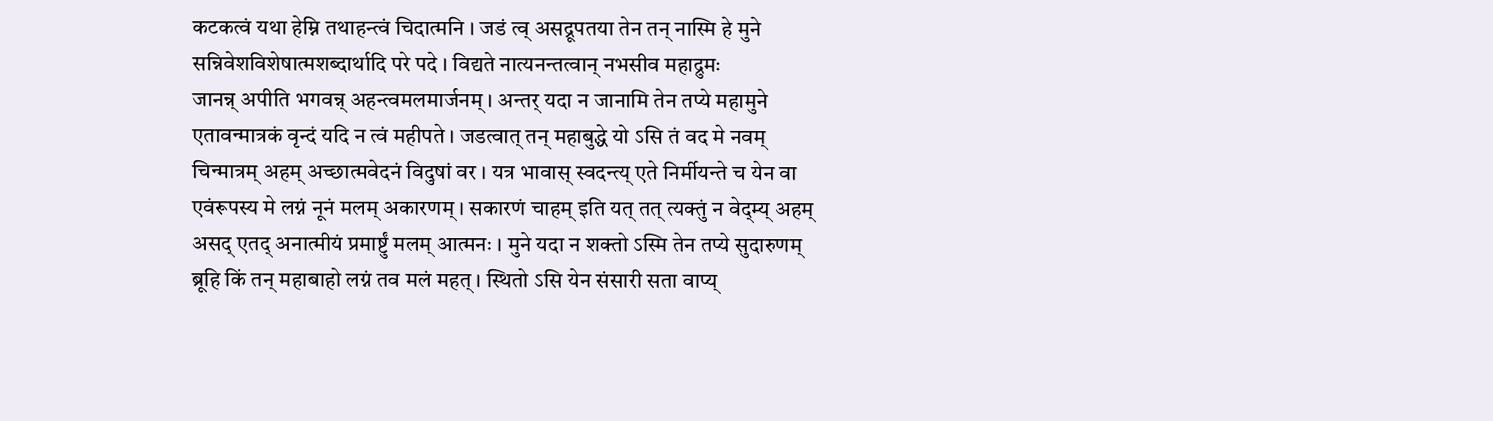कटकत्वं यथा हेम्नि तथाहन्त्वं चिदात्मनि । जडं त्व् असद्रूपतया तेन तन् नास्मि हे मुने
सन्निवेशविशेषात्मशब्दार्थादि परे पदे । विद्यते नात्यनन्तत्वान् नभसीव महाद्रुमः
जानन्न् अपीति भगवन्न् अहन्त्वमलमार्जनम् । अन्तर् यदा न जानामि तेन तप्ये महामुने
एतावन्मात्रकं वृन्दं यदि न त्वं महीपते । जडत्वात् तन् महाबुद्धे यो ऽसि तं वद मे नवम्
चिन्मात्रम् अहम् अच्छात्मवेदनं विदुषां वर । यत्र भावास् स्वदन्त्य् एते निर्मीयन्ते च येन वा
एवंरूपस्य मे लग्नं नूनं मलम् अकारणम् । सकारणं चाहम् इति यत् तत् त्यक्तुं न वेद्म्य् अहम्
असद् एतद् अनात्मीयं प्रमार्ष्टुं मलम् आत्मनः । मुने यदा न शक्तो ऽस्मि तेन तप्ये सुदारुणम्
ब्रूहि किं तन् महाबाहो लग्नं तव मलं महत् । स्थितो ऽसि येन संसारी सता वाप्य्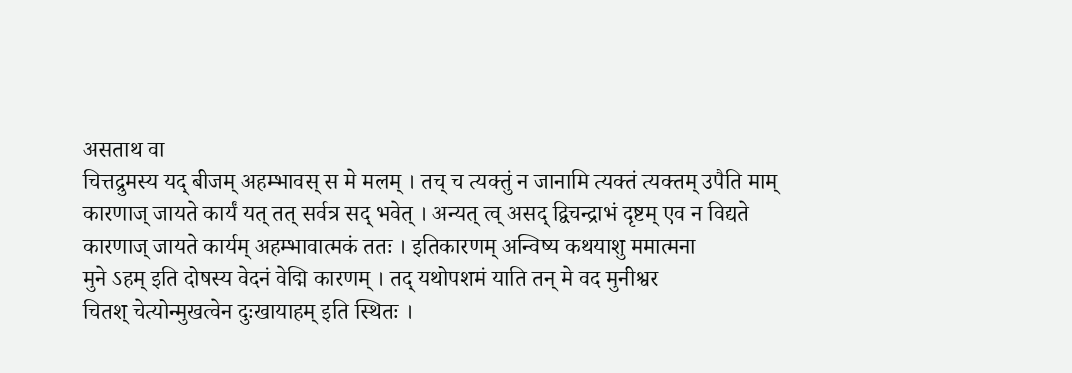असताथ वा
चित्तद्रुमस्य यद् बीजम् अहम्भावस् स मे मलम् । तच् च त्यक्तुं न जानामि त्यक्तं त्यक्तम् उपैति माम्
कारणाज् जायते कार्यं यत् तत् सर्वत्र सद् भवेत् । अन्यत् त्व् असद् द्विचन्द्राभं दृष्टम् एव न विद्यते
कारणाज् जायते कार्यम् अहम्भावात्मकं ततः । इतिकारणम् अन्विष्य कथयाशु ममात्मना
मुने ऽहम् इति दोषस्य वेदनं वेद्मि कारणम् । तद् यथोपशमं याति तन् मे वद मुनीश्वर
चितश् चेत्योन्मुखत्वेन दुःखायाहम् इति स्थितः ।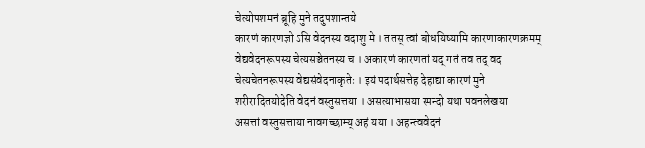चेत्योपशमनं ब्रूहि मुने तदुपशान्तये
कारणं कारणज्ञो ऽसि वेदनस्य वदाशु मे । ततस् त्वां बोधयिष्यामि कारणाकारणक्रमम्
वेद्यवेदनरूपस्य चेत्यसञ्चेतनस्य च । अकारणं कारणतां यद् गतं तव तद् वद
चेत्यचेतनरूपस्य वेद्यसंवेदनाकृतेः । इयं पदार्थसत्तेह देहाद्या कारणं मुने
शरीरादितयोदेति वेदनं वस्तुसत्तया । असत्याभासया स्पन्दो यथा पवनलेखया
असत्तां वस्तुसत्ताया नावगच्छाम्य् अहं यया । अहन्त्ववेदनं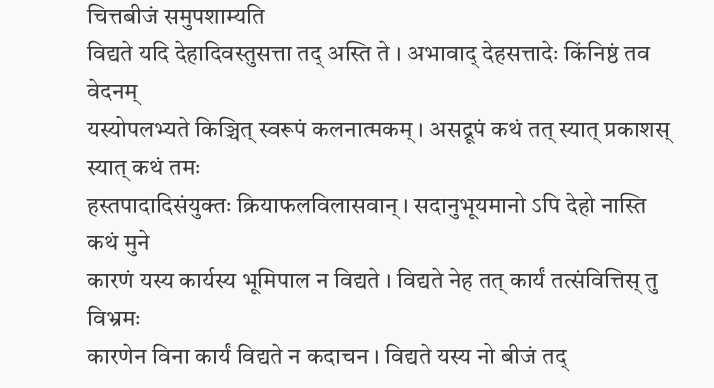चित्तबीजं समुपशाम्यति
विद्यते यदि देहादिवस्तुसत्ता तद् अस्ति ते । अभावाद् देहसत्तादेः किंनिष्ठं तव वेदनम्
यस्योपलभ्यते किञ्चित् स्वरूपं कलनात्मकम् । असद्रूपं कथं तत् स्यात् प्रकाशस् स्यात् कथं तमः
हस्तपादादिसंयुक्तः क्रियाफलविलासवान् । सदानुभूयमानो ऽपि देहो नास्ति कथं मुने
कारणं यस्य कार्यस्य भूमिपाल न विद्यते । विद्यते नेह तत् कार्यं तत्संवित्तिस् तु विभ्रमः
कारणेन विना कार्यं विद्यते न कदाचन । विद्यते यस्य नो बीजं तद्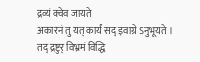द्रव्यं क्वेव जायते
अकारनं तु यत् कार्यं सद् इवाग्रे ऽनुभूयते । तद् द्रष्टुर् विभ्रमं विद्धि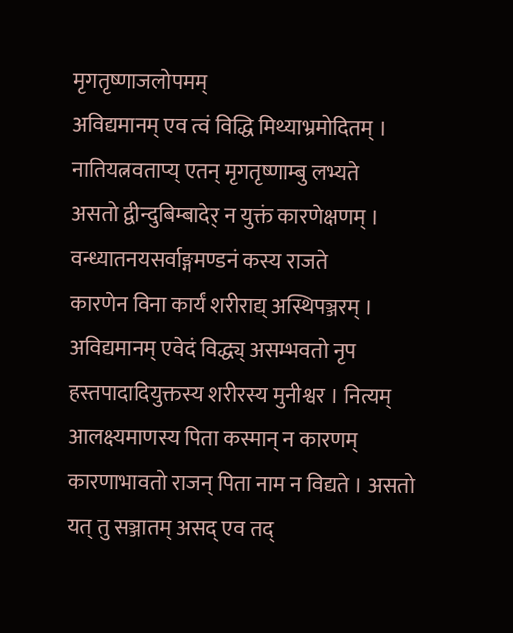मृगतृष्णाजलोपमम्
अविद्यमानम् एव त्वं विद्धि मिथ्याभ्रमोदितम् । नातियत्नवताप्य् एतन् मृगतृष्णाम्बु लभ्यते
असतो द्वीन्दुबिम्बादेर् न युक्तं कारणेक्षणम् । वन्ध्यातनयसर्वाङ्गमण्डनं कस्य राजते
कारणेन विना कार्यं शरीराद्य् अस्थिपञ्जरम् । अविद्यमानम् एवेदं विद्ध्य् असम्भवतो नृप
हस्तपादादियुक्तस्य शरीरस्य मुनीश्वर । नित्यम् आलक्ष्यमाणस्य पिता कस्मान् न कारणम्
कारणाभावतो राजन् पिता नाम न विद्यते । असतो यत् तु सञ्जातम् असद् एव तद्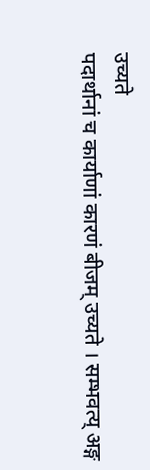उच्यते
पदार्थानां च कार्याणां कारणं बीजम् उच्यते । सम्भवत्य् अङ्ग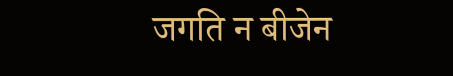जगति न बीजेन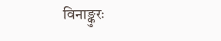विनाङ्कुरः